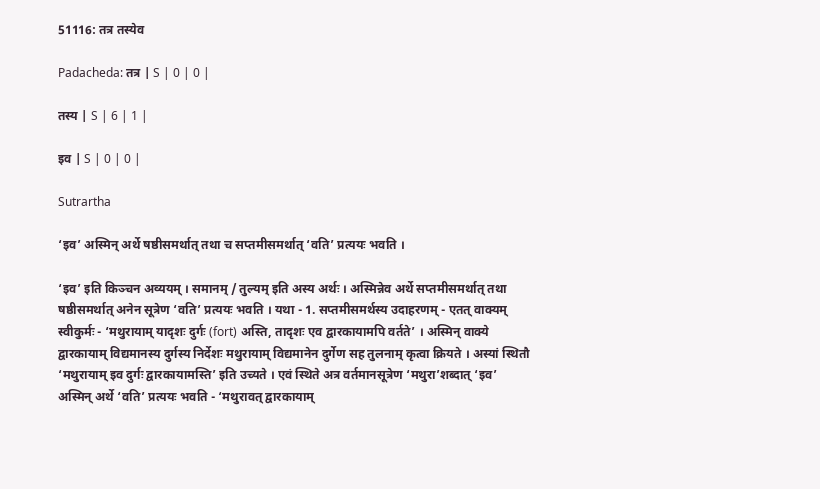51116: तत्र तस्येव

Padacheda: तत्र | S | 0 | 0 |

तस्य | S | 6 | 1 |

इव | S | 0 | 0 |

Sutrartha

‘इव’ अस्मिन् अर्थे षष्ठीसमर्थात् तथा च सप्तमीसमर्थात् ‘वति’ प्रत्ययः भवति ।

‘इव’ इति किञ्चन अव्ययम् । समानम् / तुल्यम् इति अस्य अर्थः । अस्मिन्नेव अर्थे सप्तमीसमर्थात् तथा षष्ठीसमर्थात् अनेन सूत्रेण ‘वति’ प्रत्ययः भवति । यथा - 1. सप्तमीसमर्थस्य उदाहरणम् - एतत् वाक्यम् स्वीकुर्मः - ‘मथुरायाम् यादृशः दुर्गः (fort) अस्ति, तादृशः एव द्वारकायामपि वर्तते’ । अस्मिन् वाक्ये द्वारकायाम् विद्यमानस्य दुर्गस्य निर्देशः मथुरायाम् विद्यमानेन दुर्गेण सह तुलनाम् कृत्वा क्रियते । अस्यां स्थितौ ‘मथुरायाम् इव दुर्गः द्वारकायामस्ति’ इति उच्यते । एवं स्थिते अत्र वर्तमानसूत्रेण ‘मथुरा’शब्दात् ‘इव’ अस्मिन् अर्थे ‘वति’ प्रत्ययः भवति - ‘मथुरावत् द्वारकायाम्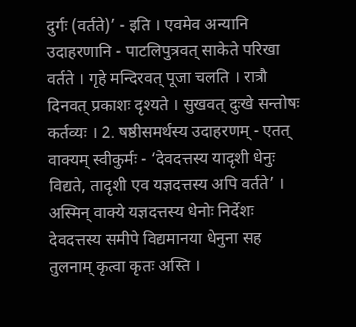दुर्गः (वर्तते)’ - इति । एवमेव अन्यानि उदाहरणानि - पाटलिपुत्रवत् साकेते परिखा वर्तते । गृहे मन्दिरवत् पूजा चलति । रात्रौ दिनवत् प्रकाशः दृश्यते । सुखवत् दुःखे सन्तोषः कर्तव्यः । 2. षष्ठीसमर्थस्य उदाहरणम् - एतत् वाक्यम् स्वीकुर्मः - ‘देवदत्तस्य यादृशी धेनुः विद्यते, तादृशी एव यज्ञदत्तस्य अपि वर्तते’ । अस्मिन् वाक्ये यज्ञदत्तस्य धेनोः निर्देशः देवदत्तस्य समीपे विद्यमानया धेनुना सह तुलनाम् कृत्वा कृतः अस्ति ।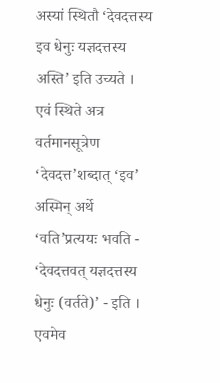अस्यां स्थितौ ‘देवदत्तस्य इव धेनुः यज्ञदत्तस्य अस्ति’ इति उच्यते । एवं स्थिते अत्र वर्तमानसूत्रेण ‘देवदत्त’शब्दात् ‘इव’ अस्मिन् अर्थे ‘वति’प्रत्ययः भवति - ‘देवदत्तवत् यज्ञदत्तस्य धेनुः (वर्तते)’ - इति । एवमेव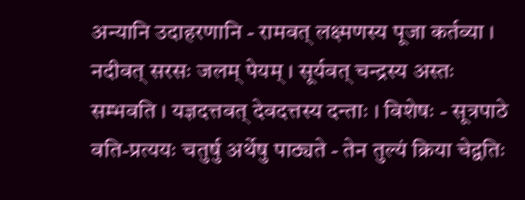अन्यानि उदाहरणानि - रामवत् लक्ष्मणस्य पूजा कर्तव्या । नदीवत् सरसः जलम् पेयम् । सूर्यवत् चन्द्रस्य अस्तः सम्भवति । यज्ञदत्तवत् देवदत्तस्य दन्ताः । विशेषः - सूत्रपाठे वति-प्रत्ययः चतुर्षु अर्थेषु पाठ्यते - तेन तुल्यं क्रिया चेद्वतिः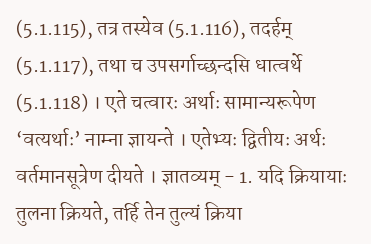(5.1.115), तत्र तस्येव (5.1.116), तदर्हम् (5.1.117), तथा च उपसर्गाच्छन्दसि धात्वर्थे (5.1.118) । एते चत्वारः अर्थाः सामान्यरूपेण ‘वत्यर्थाः’ नाम्ना ज्ञायन्ते । एतेभ्यः द्वितीयः अर्थः वर्तमानसूत्रेण दीयते । ज्ञातव्यम् - 1. यदि क्रियायाः तुलना क्रियते, तर्हि तेन तुल्यं क्रिया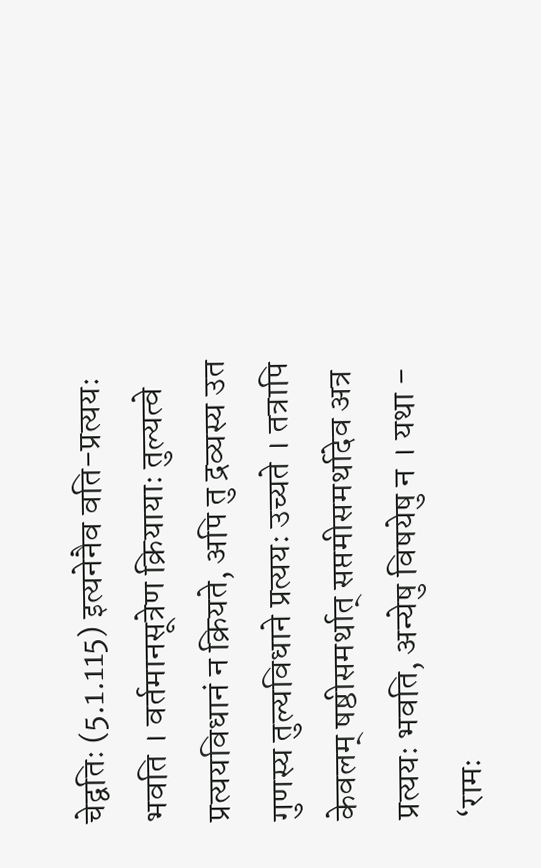चेद्वतिः (5.1.115) इत्यनेनैव वति-प्रत्ययः भवति । वर्तमानसूत्रेण क्रियायाः तुल्यत्वे प्रत्ययविधानं न क्रियते, अपि तु द्रव्यस्य उत गुणस्य तुल्यविधाने प्रत्ययः उच्यते । तत्रापि केवलम् षष्ठीसमर्थात् सप्तमीसमर्थादेव अत्र प्रत्ययः भवति, अन्येषु विषयेषु न । यथा - ‘रामः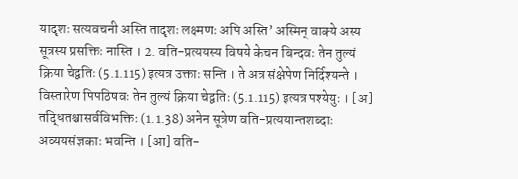यादृशः सत्यवचनी अस्ति तादृशः लक्ष्मणः अपि अस्ति’ अस्मिन् वाक्ये अस्य सूत्रस्य प्रसक्तिः नास्ति । 2. वति-प्रत्ययस्य विषये केचन बिन्दवः तेन तुल्यं क्रिया चेद्वतिः (5.1.115) इत्यत्र उक्ताः सन्ति । ते अत्र संक्षेपेण निर्दिश्यन्ते । विस्तारेण पिपठिषवः तेन तुल्यं क्रिया चेद्वतिः (5.1.115) इत्यत्र पश्येयुः । [अ] तद्धितश्चासर्वविभक्तिः (1.1.38) अनेन सूत्रेण वति-प्रत्ययान्तशब्दाः अव्ययसंज्ञकाः भवन्ति । [आ] वति-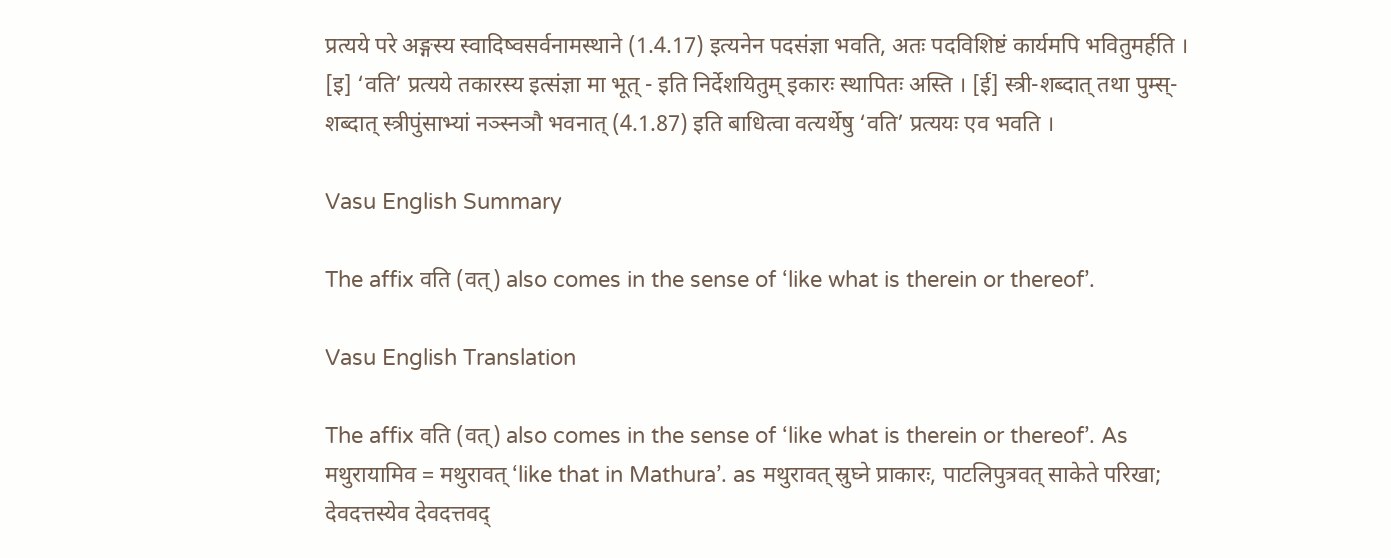प्रत्यये परे अङ्गस्य स्वादिष्वसर्वनामस्थाने (1.4.17) इत्यनेन पदसंज्ञा भवति, अतः पदविशिष्टं कार्यमपि भवितुमर्हति । [इ] ‘वति’ प्रत्यये तकारस्य इत्संज्ञा मा भूत् - इति निर्देशयितुम् इकारः स्थापितः अस्ति । [ई] स्त्री-शब्दात् तथा पुम्स्-शब्दात् स्त्रीपुंसाभ्यां नञ्स्नञौ भवनात् (4.1.87) इति बाधित्वा वत्यर्थेषु ‘वति’ प्रत्ययः एव भवति ।

Vasu English Summary

The affix वति (वत्) also comes in the sense of ‘like what is therein or thereof’.

Vasu English Translation

The affix वति (वत्) also comes in the sense of ‘like what is therein or thereof’. As मथुरायामिव = मथुरावत् ‘like that in Mathura’. as मथुरावत् स्रुघ्ने प्राकारः, पाटलिपुत्रवत् साकेते परिखा; देवदत्तस्येव देवदत्तवद्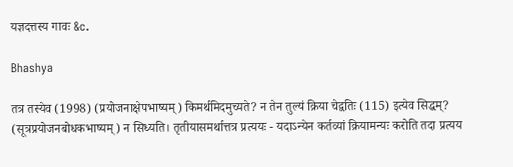यज्ञदत्तस्य गावः &c.

Bhashya

तत्र तस्येव (1998) (प्रयोजनाक्षेपभाष्यम्) किमर्थमिदमुच्यते? न तेन तुल्यं क्रिया चेद्वतिः (115) इत्येव सिद्धम्? (सूत्रप्रयोजनबोधकभाष्यम्) न सिध्यति। तृतीयासमर्थात्तत्र प्रत्ययः - यदाऽन्येन कर्तव्यां क्रियामन्यः करोति तदा प्रत्यय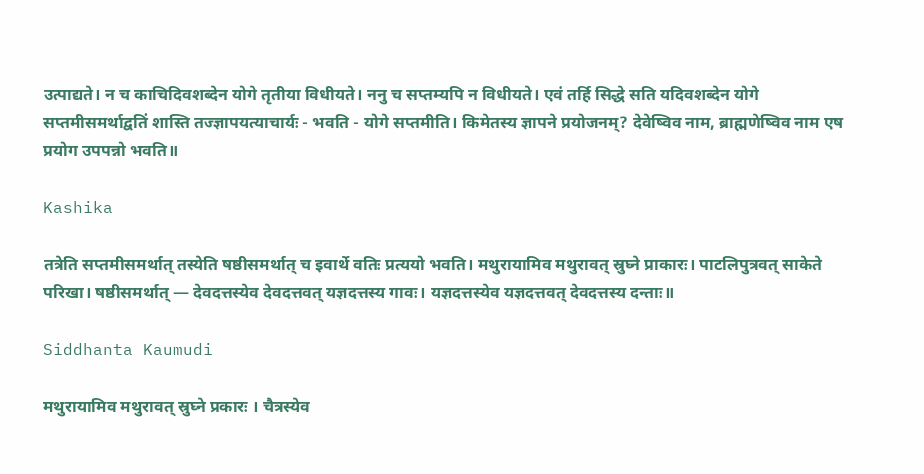उत्पाद्यते। न च काचिदिवशब्देन योगे तृतीया विधीयते। ननु च सप्तम्यपि न विधीयते। एवं तर्हि सिद्धे सति यदिवशब्देन योगे सप्तमीसमर्थाद्वतिं शास्ति तज्ज्ञापयत्याचार्यः - भवति - योगे सप्तमीति। किमेतस्य ज्ञापने प्रयोजनम्? देवेष्विव नाम, ब्राह्मणेष्विव नाम एष प्रयोग उपपन्नो भवति॥

Kashika

तत्रेति सप्तमीसमर्थात् तस्येति षष्ठीसमर्थात् च इवार्थे वतिः प्रत्ययो भवति। मथुरायामिव मथुरावत् स्रुघ्ने प्राकारः। पाटलिपुत्रवत् साकेते परिखा। षष्ठीसमर्थात् — देवदत्तस्येव देवदत्तवत् यज्ञदत्तस्य गावः। यज्ञदत्तस्येव यज्ञदत्तवत् देवदत्तस्य दन्ताः॥

Siddhanta Kaumudi

मथुरायामिव मथुरावत् स्रुघ्ने प्रकारः । चैत्रस्येव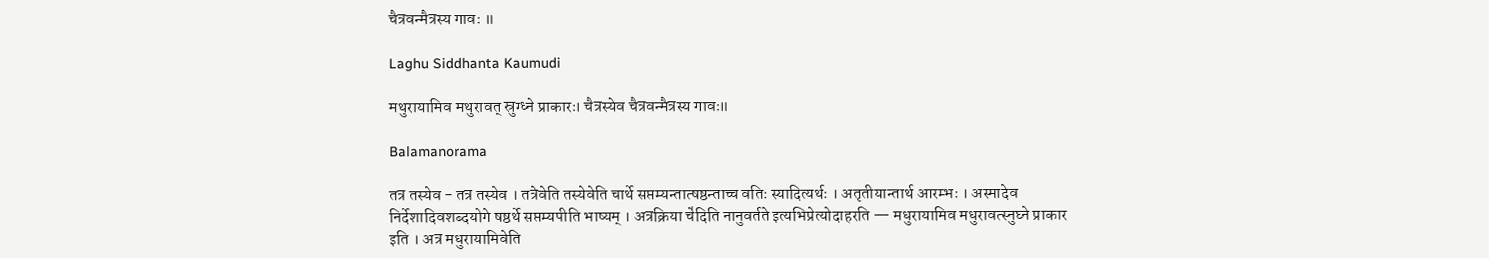चैत्रवन्मैत्रस्य गावः ॥

Laghu Siddhanta Kaumudi

मथुरायामिव मथुरावत् स्रुग्ध्ने प्राकारः। चैत्रस्येव चैत्रवन्मैत्रस्य गावः॥

Balamanorama

तत्र तस्येव - तत्र तस्येव । तत्रेवेति तस्येवेति चार्थे सप्तम्यन्तात्षष्ठन्ताच्च वतिः स्यादित्यर्थः । अतृतीयान्तार्थ आरम्भः । अस्मादेव निर्देशादिवशब्दयोगे षष्ठर्थे सप्तम्यपीति भाष्यम् । अत्रक्रिया चे॑दिति नानुवर्तते इत्यभिप्रेत्योदाहरति — मधुरायामिव मधुरावत्स्नुघ्ने प्राकार इति । अत्र मधुरायामिवेति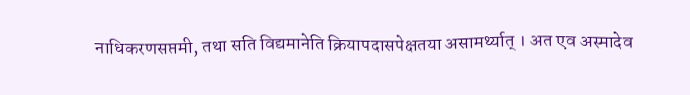नाधिकरणसप्तमी, तथा सति विद्यमानेति क्रियापदासपेक्षतया असामर्थ्यात् । अत एव अस्मादेव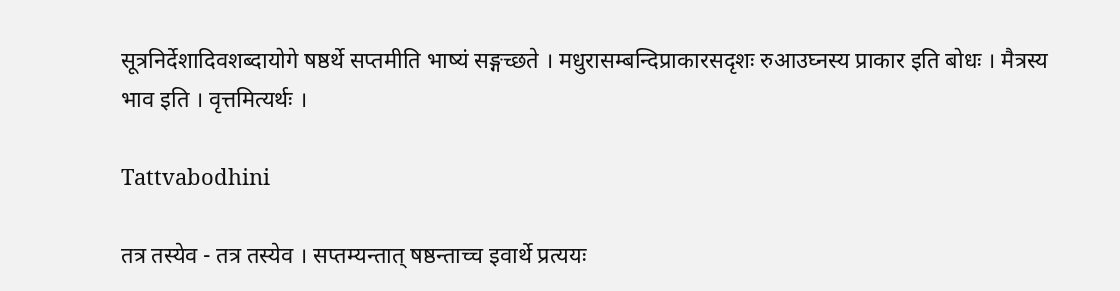सूत्रनिर्देशादिवशब्दायोगे षष्ठर्थे सप्तमीति भाष्यं सङ्गच्छते । मधुरासम्बन्दिप्राकारसदृशः रुआउघ्नस्य प्राकार इति बोधः । मैत्रस्य भाव इति । वृत्तमित्यर्थः ।

Tattvabodhini

तत्र तस्येव - तत्र तस्येव । सप्तम्यन्तात् षष्ठन्ताच्च इवार्थे प्रत्ययः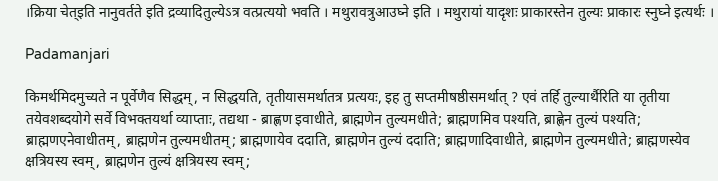।क्रिया चेत्इति नानुवर्तते इति द्रव्यादितुल्येऽत्र वत्प्रत्ययो भवति । मथुरावत्रुआउघ्ने इति । मथुरायां यादृशः प्राकारस्तेन तुल्यः प्राकारः स्नुघ्ने इत्यर्थः ।

Padamanjari

किमर्थमिदमुच्यते न पूर्वेणैव सिद्धम्, न सिद्धयति, तृतीयासमर्थातत्र प्रत्ययः, इह तु सप्तमीषष्ठीसमर्थात् ? एवं तर्हि तुल्यार्थैरिति या तृतीया तयेवशब्दयोगे सर्वे विभक्तयर्था व्याप्ताः, तद्यथा - ब्राह्णण इवाधीते, ब्राह्मणेन तुल्यमधीते; ब्राह्मणमिव पश्यति, ब्राह्णेन तुल्यं पश्यति; ब्राह्मणएनेवाधीतम्, ब्राह्मणेन तुल्यमधीतम्; ब्राह्मणायेव ददाति, ब्राह्मणेन तुल्यं ददाति; ब्राह्मणादिवाधीते, ब्राह्मणेन तुल्यमधीते; ब्राह्मणस्येव क्षत्रियस्य स्वम्, ब्राह्मणेन तुल्यं क्षत्रियस्य स्वम्;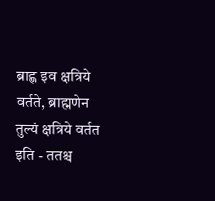ब्राह्ण इव क्षत्रिये वर्तते, ब्राह्मणेन तुल्यं क्षत्रिये वर्तत इति - ततश्च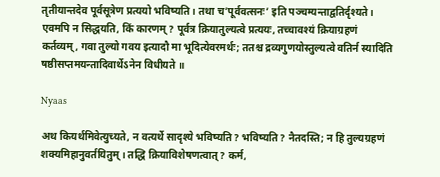तृतीयान्तदेव पूर्वसूत्रेण प्रत्ययो भविष्यति। तथा च’पूर्ववत्सनः’ इति पञ्चम्यन्ताद्वतिर्दृश्यते। एवमपि न सिद्धयति, किं कारणम् ? पूर्वत्र क्रियातुल्यत्वे प्रत्ययः, तच्चावश्यं क्रियाग्रहणं कर्तव्यम्, गवा तुल्यो गवय इत्यादौ मा भूदित्येवरमर्थः; ततश्च द्रव्यगुणयोस्तुल्यत्वे वतिर्न स्यादिति षष्ठीसप्तमयन्तादिवार्थेऽनेन विधीयते ॥

Nyaas

अथ कियर्थमिवेत्युच्यते, न वत्यर्थे सादृश्ये भविष्यति? भविष्यति? नैतदस्ति; न हि तुल्यग्रहणं शक्यमिहानुवर्तयितुम्। तद्धि क्रियाविशेषणत्वात्? कर्म,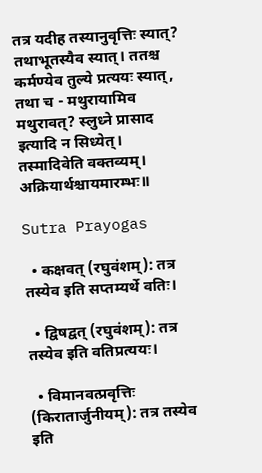तत्र यदीह तस्यानुवृत्तिः स्यात्? तथाभूतस्यैव स्यात्। ततश्च कर्मण्येव तुल्ये प्रत्ययः स्यात्, तथा च - मथुरायामिव मथुरावत्? स्लुध्ने प्रासाद इत्यादि न सिध्येत्। तस्मादिवेति वक्तव्यम्। अक्रियार्थश्चायमारम्भः॥

Sutra Prayogas

  • कक्षवत् (रघुवंशम्): तत्र तस्येव इति सप्तम्यर्थे वतिः।

  • द्विषद्वत् (रघुवंशम्): तत्र तस्येव इति वतिप्रत्ययः।

  • विमानवत्प्रवृत्तिः (किरातार्जुनीयम्): तत्र तस्येव इति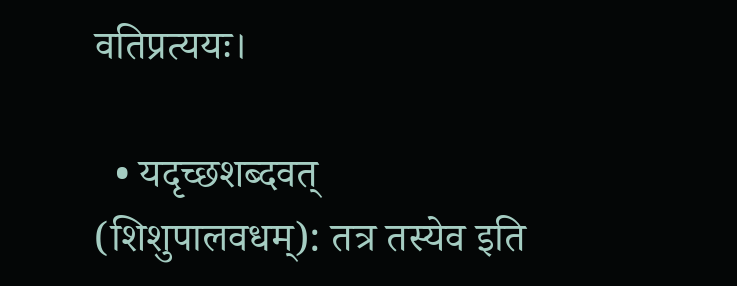वतिप्रत्ययः।

  • यदृच्छशब्दवत् (शिशुपालवधम्): तत्र तस्येव इति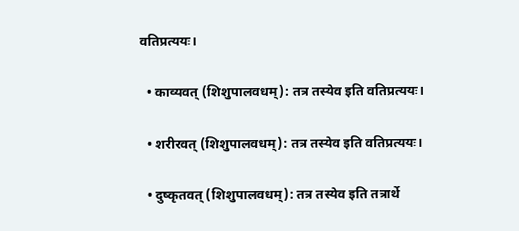वतिप्रत्ययः।

  • काव्यवत् (शिशुपालवधम्): तत्र तस्येव इति वतिप्रत्ययः।

  • शरीरवत् (शिशुपालवधम्): तत्र तस्येव इति वतिप्रत्ययः।

  • दुष्कृतवत् (शिशुपालवधम्): तत्र तस्येव इति तत्रार्थे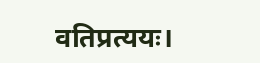वतिप्रत्ययः।